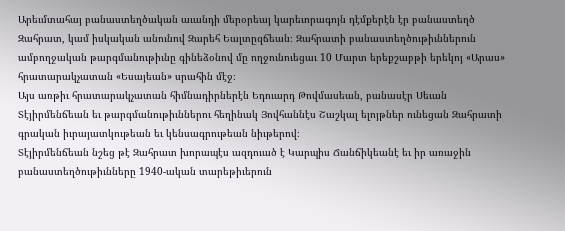Արեւմտահայ բանաստեղծական աւանդի մերօրեայ կարեւորագոյն դէմքերէն էր բանաստեղծ Զահրատ, կամ իսկական անունով Զարեհ Եալտըզճեան։ Զահրատի բանաստեղծութիւններուն ամբողջական թարգմանութիւնը գինեձօնով մը ողջունուեցաւ 10 Մարտ երեքշաբթի երեկոյ «Արաս» հրատարակչատան «Եսայեան» սրահին մէջ։
Այս առթիւ հրատարակչատան հիմնադիրներէն Եդուարդ Թովմասեան, բանասէր Սեւան Տէյիրմենճեան եւ թարգմանութիւններու հեղինակ Յովհաննէս Շաշկալ ելոյթներ ունեցան Զահրատի գրական իւրայատկութեան եւ կենսագրութեան նիւթերով։
Տէյիրմենճեան նշեց թէ Զահրատ խորապէս ազդուած է Կարպիս Ճանճիկեանէ եւ իր առաջին բանաստեղծութիւնները 1940-ական տարեթիւերուն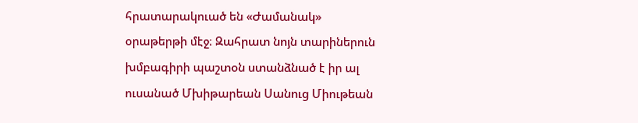հրատարակուած են «Ժամանակ» օրաթերթի մէջ։ Զահրատ նոյն տարիներուն խմբագիրի պաշտօն ստանձնած է իր ալ ուսանած Մխիթարեան Սանուց Միութեան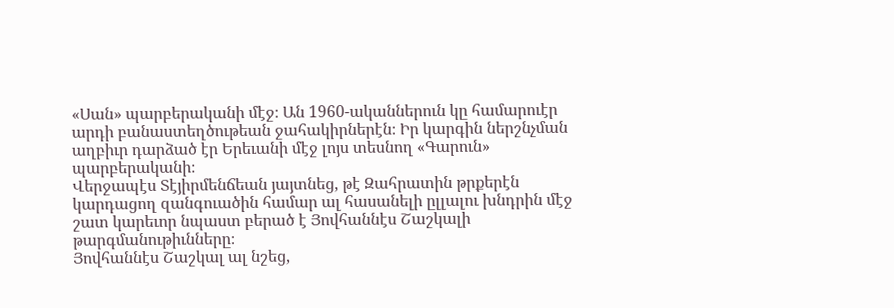«Սան» պարբերականի մէջ։ Ան 1960-ականներուն կը համարուէր արդի բանաստեղծութեան ջահակիրներէն։ Իր կարգին ներշնչման աղբիւր դարձած էր Երեւանի մէջ լոյս տեսնող «Գարուն» պարբերականի։
Վերջապէս Տէյիրմենճեան յայտնեց, թէ Զահրատին թրքերէն կարդացող զանգուածին համար ալ հասանելի ըլլալու խնդրին մէջ շատ կարեւոր նպաստ բերած է Յովհաննէս Շաշկալի թարգմանութիւնները։
Յովհաննէս Շաշկալ ալ նշեց,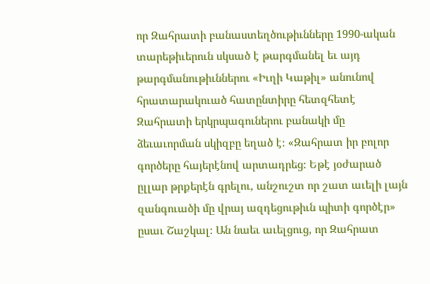որ Զահրատի բանաստեղծութիւնները 1990-ական տարեթիւերուն սկսած է թարգմանել եւ այդ թարգմանութիւններու «Իւղի Կաթիլ» անունով հրատարակուած հատընտիրը հետզհետէ Զահրատի երկրպագուներու բանակի մը ձեւաւորման սկիզբը եղած է։ «Զահրատ իր բոլոր գործերը հայերէնով արտադրեց։ Եթէ յօժարած ըլլար թրքերէն գրելու, անշուշտ որ շատ աւելի լայն զանգուածի մը վրայ ազդեցութիւն պիտի գործէր» ըսաւ Շաշկալ։ Ան նաեւ աւելցուց, որ Զահրատ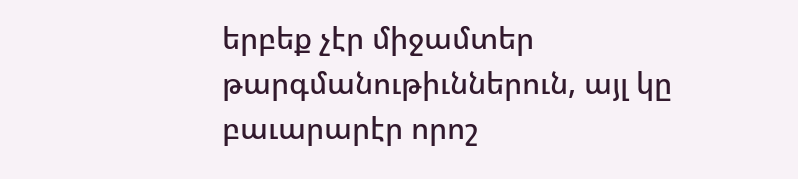երբեք չէր միջամտեր թարգմանութիւններուն, այլ կը բաւարարէր որոշ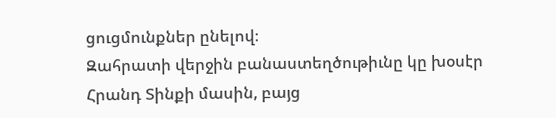ցուցմունքներ ընելով։
Զահրատի վերջին բանաստեղծութիւնը կը խօսէր Հրանդ Տինքի մասին, բայց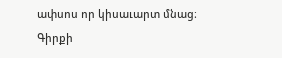ափսոս որ կիսաւարտ մնաց։
Գիրքի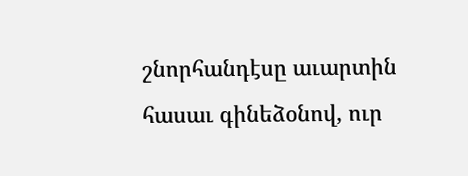շնորհանդէսը աւարտին հասաւ գինեձօնով, ուր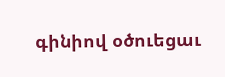գինիով օծուեցաւ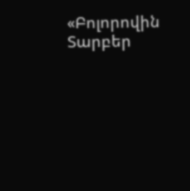«Բոլորովին Տարբեր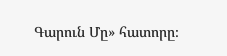Գարուն Մը» հատորը։